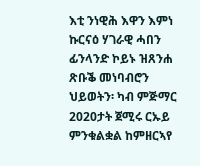እቲ ንነዊሕ እዋን እምነ ኩርናዕ ሃገራዊ ሓበን ፊንላንድ ኮይኑ ዝጸንሐ ጽቡቕ መነባብሮን ህይወትን፡ ካብ ምጅማር 2020ታት ጀሚሩ ርኡይ ምንቁልቋል ከምዘርኣየ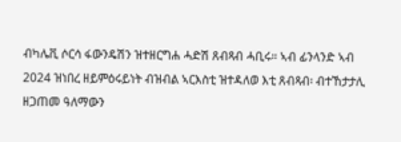ብካሌቪ ሶርሳ ፋውንዴሽን ዝተዘርግሐ ሓድሽ ጸብጻብ ሓቢሩ። ኣብ ፊንላንድ ኣብ 2024 ዝነበረ ዘይምዕሩይነት ብዝብል ኣርእስቲ ዝተዳለወ እቲ ጸብጻብ፡ ብተኸታታሊ ዘጋጠመ ዓለማውን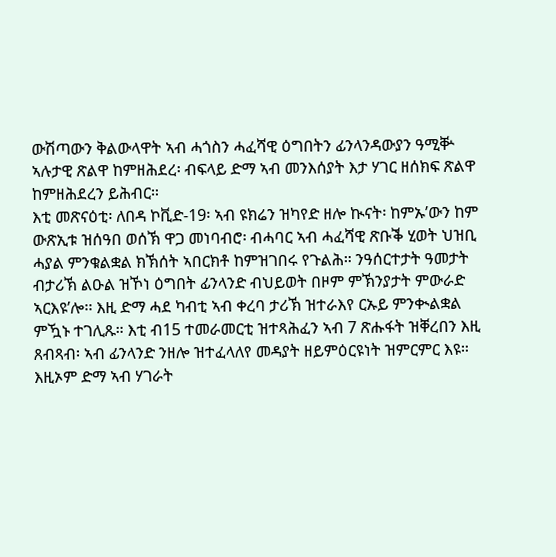ውሽጣውን ቅልውላዋት ኣብ ሓጎስን ሓፈሻዊ ዕግበትን ፊንላንዳውያን ዓሚቝ ኣሉታዊ ጽልዋ ከምዘሕደረ፡ ብፍላይ ድማ ኣብ መንእሰያት እታ ሃገር ዘሰክፍ ጽልዋ ከምዘሕደረን ይሕብር።
እቲ መጽናዕቲ፡ ለበዳ ኮቪድ-19፡ ኣብ ዩክሬን ዝካየድ ዘሎ ኲናት፡ ከምኡ’ውን ከም ውጽኢቱ ዝሰዓበ ወሰኽ ዋጋ መነባብሮ፡ ብሓባር ኣብ ሓፈሻዊ ጽቡቕ ሂወት ህዝቢ ሓያል ምንቁልቋል ክኽሰት ኣበርክቶ ከምዝገበሩ የጉልሕ። ንዓሰርተታት ዓመታት ብታሪኽ ልዑል ዝኾነ ዕግበት ፊንላንድ ብህይወት በዞም ምኽንያታት ምውራድ ኣርእዩ’ሎ፡፡ እዚ ድማ ሓደ ካብቲ ኣብ ቀረባ ታሪኽ ዝተራእየ ርኡይ ምንቊልቋል ምዃኑ ተገሊጹ። እቲ ብ15 ተመራመርቲ ዝተጻሕፈን ኣብ 7 ጽሑፋት ዝቐረበን እዚ ጸብጻብ፡ ኣብ ፊንላንድ ንዘሎ ዝተፈላለየ መዳያት ዘይምዕርዩነት ዝምርምር እዩ። እዚኦም ድማ ኣብ ሃገራት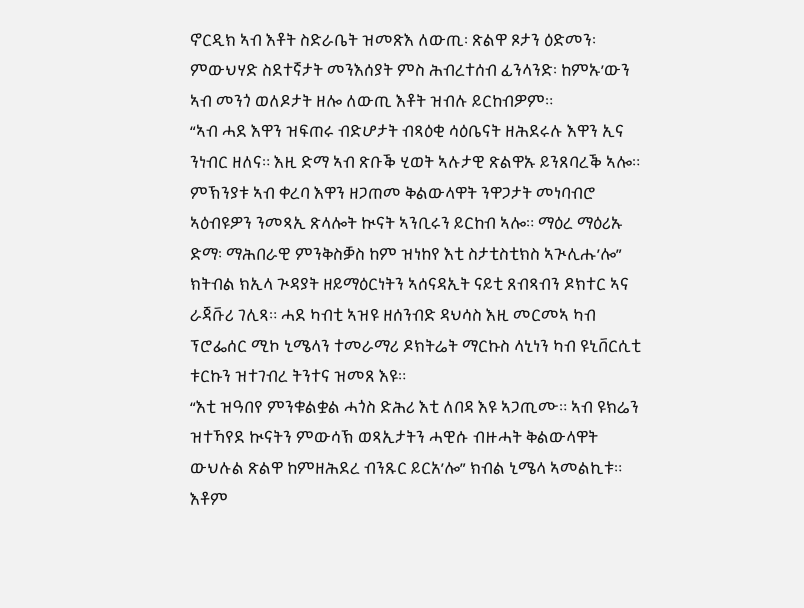ኖርዲክ ኣብ እቶት ስድራቤት ዝመጽእ ለውጢ፡ ጽልዋ ጾታን ዕድመን፡ ምውህሃድ ስደተኛታት መንእሰያት ምስ ሕብረተሰብ ፊንላንድ፡ ከምኡ’ውን ኣብ መንጎ ወለዶታት ዘሎ ለውጢ እቶት ዝብሉ ይርከብዎም።
“ኣብ ሓደ እዋን ዝፍጠሩ ብድሆታት ብጻዕቂ ሳዕቤናት ዘሕደሩሉ እዋን ኢና ንነብር ዘለና። እዚ ድማ ኣብ ጽቡቕ ሂወት ኣሉታዊ ጽልዋኡ ይንጸባረቕ ኣሎ። ምኽንያቱ ኣብ ቀረባ እዋን ዘጋጠመ ቅልውላዋት ንዋጋታት መነባብሮ ኣዕብዩዎን ንመጻኢ ጽላሎት ኲናት ኣንቢሩን ይርከብ ኣሎ። ማዕረ ማዕሪኡ ድማ፡ ማሕበራዊ ምንቅስቓስ ከም ዝነከየ እቲ ስታቲስቲክስ ኣጒሊሑ’ሎ” ክትብል ክኢላ ጒዳያት ዘይማዕርነትን ኣሰናዳኢት ናይቲ ጸብጻብን ዶክተር ኣና ራጃቩሪ ገሊጻ። ሓደ ካብቲ ኣዝዩ ዘሰንብድ ዳህሳስ እዚ መርመኣ ካብ ፕሮፌሰር ሚኮ ኒሜላን ተመራማሪ ዶክትሬት ማርኩስ ላኒነን ካብ ዩኒቨርሲቲ ቱርኩን ዝተገብረ ትንተና ዝመጸ እዩ።
“እቲ ዝዓበየ ምንቁልቋል ሓጎስ ድሕሪ እቲ ለበዳ እዩ ኣጋጢሙ። ኣብ ዩክሬን ዝተኻየደ ኲናትን ምውሳኽ ወጻኢታትን ሓዊሱ ብዙሓት ቅልውላዋት ውህሉል ጽልዋ ከምዘሕደረ ብንጹር ይርአ’ሎ” ክብል ኒሜላ ኣመልኪቱ። እቶም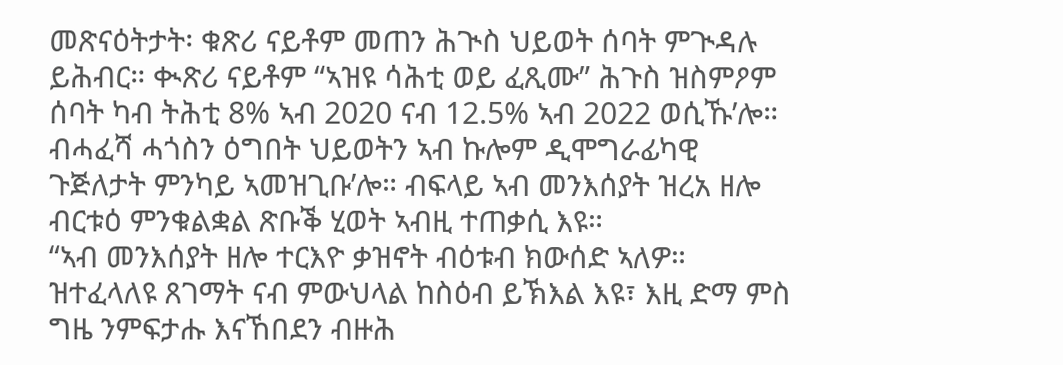መጽናዕትታት፡ ቁጽሪ ናይቶም መጠን ሕጒስ ህይወት ሰባት ምጒዳሉ ይሕብር። ቊጽሪ ናይቶም “ኣዝዩ ሳሕቲ ወይ ፈጺሙ” ሕጉስ ዝስምዖም ሰባት ካብ ትሕቲ 8% ኣብ 2020 ናብ 12.5% ኣብ 2022 ወሲኹ’ሎ። ብሓፈሻ ሓጎስን ዕግበት ህይወትን ኣብ ኩሎም ዲሞግራፊካዊ ጉጅለታት ምንካይ ኣመዝጊቡ’ሎ። ብፍላይ ኣብ መንእሰያት ዝረአ ዘሎ ብርቱዕ ምንቁልቋል ጽቡቕ ሂወት ኣብዚ ተጠቃሲ እዩ።
“ኣብ መንእሰያት ዘሎ ተርእዮ ቃዝኖት ብዕቱብ ክውሰድ ኣለዎ። ዝተፈላለዩ ጸገማት ናብ ምውህላል ከስዕብ ይኽእል እዩ፣ እዚ ድማ ምስ ግዜ ንምፍታሑ እናኸበደን ብዙሕ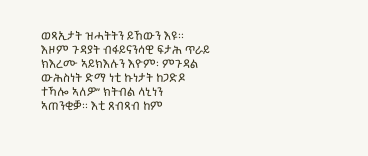ወጻኢታት ዝሓትትን ይኸውን እዩ። እዞም ጉዳያት ብፋይናንሳዊ ፍታሕ ጥራይ ክእረሙ ኣይክእሉን እዮም፡ ምጉዳል ውሕስነት ድማ ነቲ ኩነታት ከጋድዶ ተኻሎ ኣለዎ” ክትብል ላኒነን ኣጠንቂቓ። እቲ ጸብጻብ ከም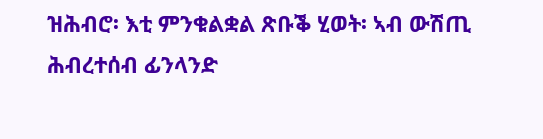ዝሕብሮ፡ እቲ ምንቁልቋል ጽቡቕ ሂወት፡ ኣብ ውሽጢ ሕብረተሰብ ፊንላንድ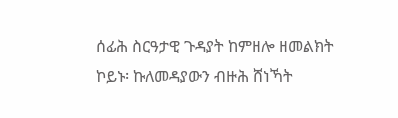ሰፊሕ ስርዓታዊ ጉዳያት ከምዘሎ ዘመልክት ኮይኑ፡ ኩለመዳያውን ብዙሕ ሸነኻት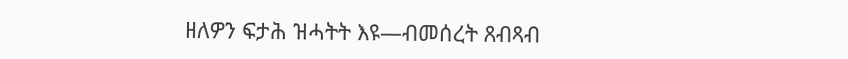ዘለዎን ፍታሕ ዝሓትት እዩ—ብመሰረት ጸብጻብ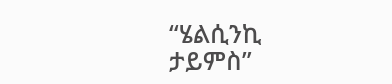“ሄልሲንኪ ታይምስ”